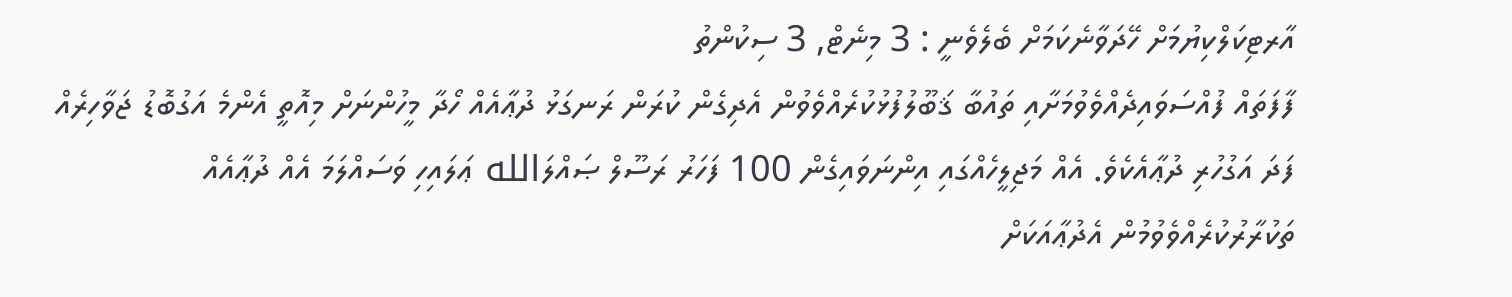އާރޓިކަލްކިޔުމަށް ހޭދަވާނެކަމަށް ބެލެވެނީ : 3 މިނެޓް, 3 ސިކުންތު
ފާފަތައް ފުއްސަވައިދެއްވެވުމަށާއި ތައުބާ ޤަބޫލުފުޅުކުރެއްވެވުން އެދިގެން ކުރަން ރަނގަޅު ދުޢާއެއް ހޯދާ މީހުންނަށް މިއޮތީ އެންމެ އަގުބޮޑު ޖަވާހިރެއް ފަދަ އަގުހުރި ދުޢާއެކެވެ. އެއް މަޖިލީހެއްގައި އިންނަވައިގެން 100 ފަހަރު ރަސޫލް ޞައްލަالله ޢަލައިހި ވަސައްލަމަ އެއް ދުޢާއެއް ތަކުރާރުކުރެއްވެވުމުން އެދުޢާއަކަށް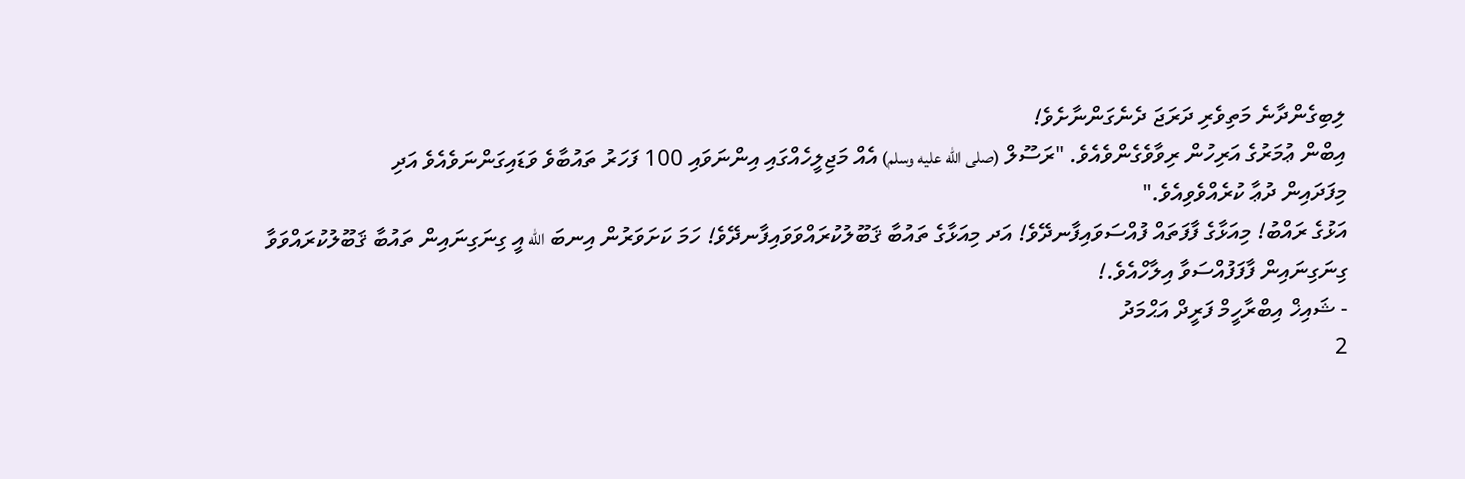ލިބިގެންދާނެ މަތިވެރި ދަރަޖަ ދެނެގަންނާށެވެ!
އިބްން ޢުމަރުގެ އަރިހުން ރިވާވެގެންވެއެވެ. "ރަސޫލް (صلى الله عليه وسلم) އެއް މަޖިލީހެއްގައި އިންނަވައި 100 ފަހަރު ތައުބާވެ ވަޑައިގަންނަވެއެވެ އަދި
މިފަދައިން ދުޢާ ކުރެއްވެވިއެވެ."
އަޅުގެ ރައްބު! މިއަޅާގެ ފާފަތައް ފުއްސަވައިފާނދޭވެ! އަދ މިއަޅާގެ ތައުބާ ޤަބޫލުކުރައްވަވައިފާނދޭވެ! ހަމަ ކަށަވަރުން އިނބަ الله އީ ގިނަގިނައިން ތައުބާ ޤަބޫލުކުރައްވަވާ ގިނަގިނައިން ފާފަފުއްސަވާ އިލާހްއެވެ.!
- ޝައިޚް އިބްރާހީމް ފަރީދް އަޙްމަދު
2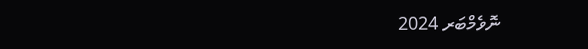ނޮވެމްބަރ 2024